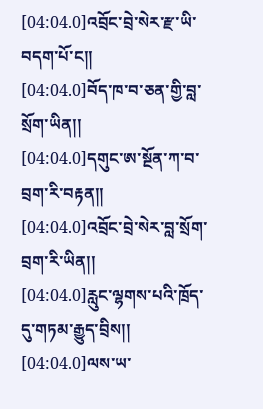[04:04.0]འབྲོང་བྲེ་སེར་རྫ་ཡི་བདག་པོ་ང།།
[04:04.0]བོད་ཁ་བ་ཅན་གྱི་བླ་སྲོག་ཡིན།།
[04:04.0]དགུང་ཨ་སྔོན་ཀ་བ་བྲག་རི་བརྟན།།
[04:04.0]འབྲོང་བྲེ་སེར་བླ་སྲོག་བྲག་རི་ཡིན།།
[04:04.0]རླུང་ལྷགས་པའི་ཁྲོད་དུ་གཏམ་རྒྱུད་བྲིས།།
[04:04.0]ལས་ཡ་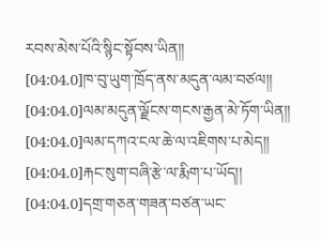རབས་མེས་པོའི་སྙིང་སྟོབས་ཡིན།།
[04:04.0]ཁ་བུ་ཡུག་ཁྲོད་ནས་མདུན་ལམ་བཙལ།།
[04:04.0]ལམ་མདུན་ལྗོངས་གངས་རྒྱན་མེ་ཏོག་ཡིན།།
[04:04.0]ལམ་དཀའ་ངལ་ཆེ་ལ་འཇིགས་པ་མེད།།
[04:04.0]རྐང་སུག་བཞི་རྩེ་ལ་རྨིག་པ་ཡོད།།
[04:04.0]དགྲ་གཅན་གཟན་བཙན་ཡང་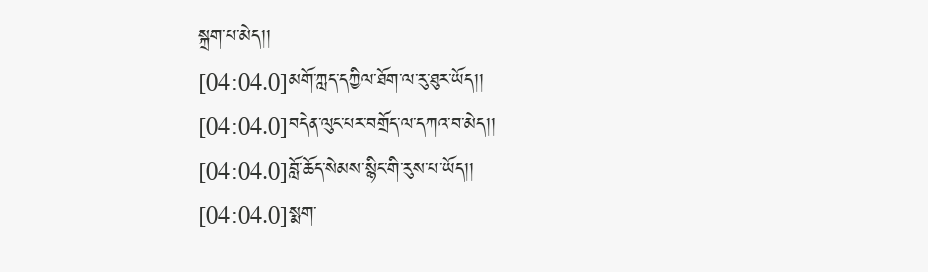སྐྲག་པ་མེད།།
[04:04.0]མགོ་ཀླད་དཀྱིལ་ཐོག་ལ་རུ་ཐུར་ཡོད།།
[04:04.0]བདེན་ལུང་པར་བགྲོད་ལ་དཀའ་བ་མེད།།
[04:04.0]བློ་ཆོད་སེམས་སྙིང་གི་རུས་པ་ཡོད།།
[04:04.0]སྨག་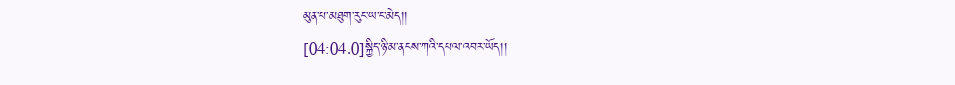མུན་པ་མཐུག་རུང་ཡ་ང་མེད།།
[04:04.0]སྐྱིད་ཉི་མ་ནངས་ཀའི་དཔལ་འབར་ཡོད།།